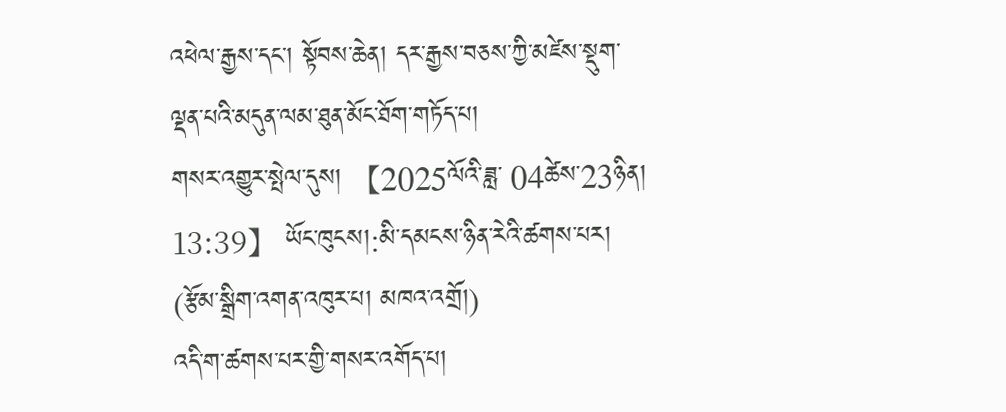འཕེལ་རྒྱས་དང་། སྟོབས་ཆེན། དར་རྒྱས་བཅས་ཀྱི་མཛེས་སྡུག་ལྡན་པའི་མདུན་ལམ་ཐུན་མོང་ཐོག་གཏོད་པ།
གསར་འགྱུར་སྤེལ་དུས། 【2025ལོའི་ཟླ་ 04ཚེས་23ཉིན། 13:39】 ཡོང་ཁུངས།:མི་དམངས་ཉིན་རེའི་ཚགས་པར། (རྩོམ་སྒྲིག་འགན་འཁུར་པ། མཁའ་འགྲོ།)
འདི་ག་ཚགས་པར་གྱི་གསར་འགོད་པ།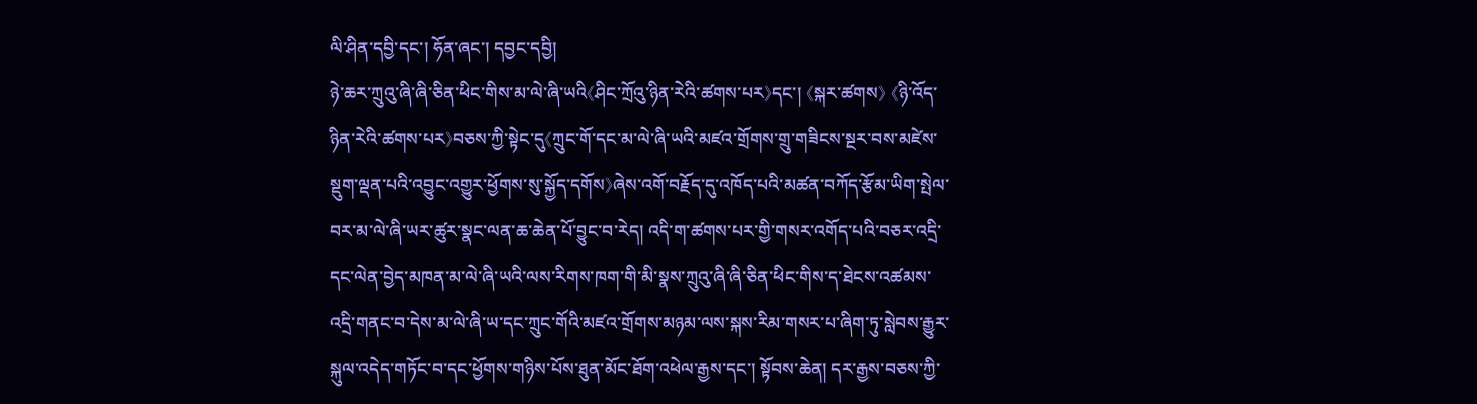ལི་ཤིན་དབྱི་དང་། ཧོན་ཞང་། དབྱང་དབྱི།
ཉེ་ཆར་ཀྲུའུ་ཞི་ཞི་ཅིན་ཕིང་གིས་མ་ལེ་ཞི་ཡའི《ཤིང་ཀྲོའུ་ཉིན་རེའི་ཚགས་པར》དང་། 《སྐར་ཚགས》 《ཉི་འོད་ཉིན་རེའི་ཚགས་པར》བཅས་ཀྱི་སྟེང་དུ《ཀྲུང་གོ་དང་མ་ལེ་ཞི་ཡའི་མཛའ་གྲོགས་གྲུ་གཟིངས་སྔར་བས་མཛེས་སྡུག་ལྡན་པའི་འབྱུང་འགྱུར་ཕྱོགས་སུ་སྐྱོད་དགོས》ཞེས་འགོ་བརྗོད་དུ་འཁོད་པའི་མཚན་བཀོད་རྩོམ་ཡིག་སྤེལ་བར་མ་ལེ་ཞི་ཡར་ཚུར་སྣང་ལན་ཆ་ཆེན་པོ་བྱུང་བ་རེད། འདི་ག་ཚགས་པར་གྱི་གསར་འགོད་པའི་བཅར་འདྲི་དང་ལེན་བྱེད་མཁན་མ་ལེ་ཞི་ཡའི་ལས་རིགས་ཁག་གི་མི་སྣས་ཀྲུའུ་ཞི་ཞི་ཅིན་ཕིང་གིས་ད་ཐེངས་འཚམས་འདྲི་གནང་བ་དེས་མ་ལེ་ཞི་ཡ་དང་ཀྲུང་གོའི་མཛའ་གྲོགས་མཉམ་ལས་སྐས་རིམ་གསར་པ་ཞིག་ཏུ་སླེབས་རྒྱུར་སྐུལ་འདེད་གཏོང་བ་དང་ཕྱོགས་གཉིས་པོས་ཐུན་མོང་ཐོག་འཕེལ་རྒྱས་དང་། སྟོབས་ཆེན། དར་རྒྱས་བཅས་ཀྱི་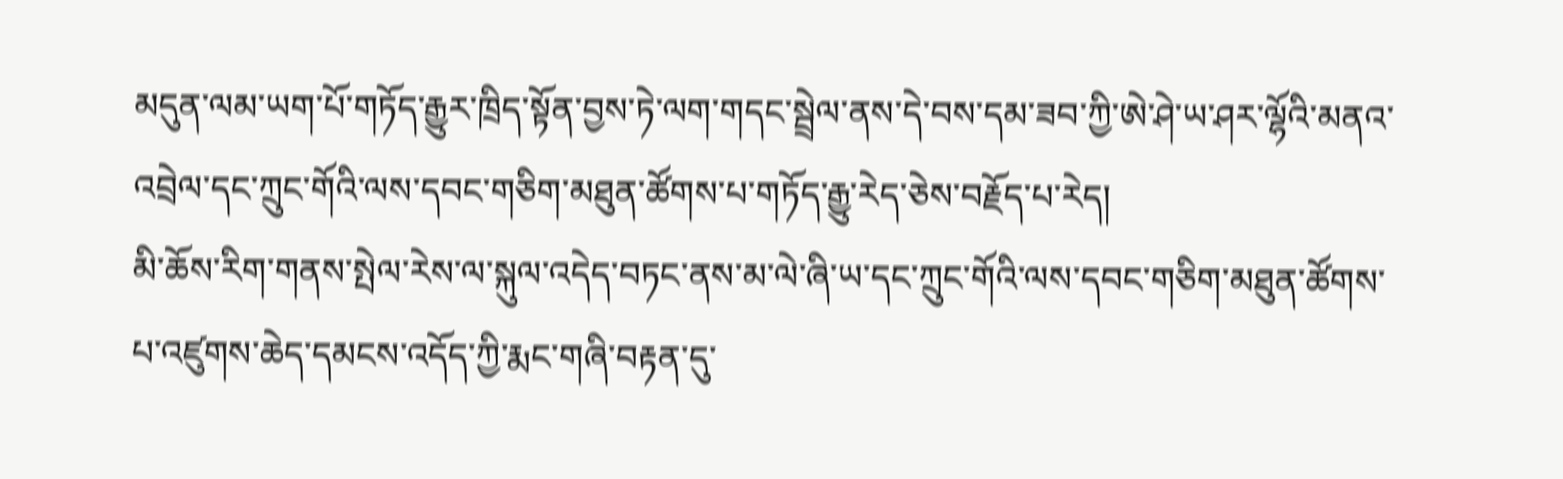མདུན་ལམ་ཡག་པོ་གཏོད་རྒྱུར་ཁྲིད་སྟོན་བྱས་ཏེ་ལག་གདང་སྦྲེལ་ནས་དེ་བས་དམ་ཟབ་ཀྱི་ཨེ་ཤེ་ཡ་ཤར་ལྷོའི་མནའ་འབྲེལ་དང་ཀྲུང་གོའི་ལས་དབང་གཅིག་མཐུན་ཚོགས་པ་གཏོད་རྒྱུ་རེད་ཅེས་བརྗོད་པ་རེད།
མི་ཆོས་རིག་གནས་སྤེལ་རེས་ལ་སྐུལ་འདེད་བཏང་ནས་མ་ལེ་ཞི་ཡ་དང་ཀྲུང་གོའི་ལས་དབང་གཅིག་མཐུན་ཚོགས་པ་འཛུགས་ཆེད་དམངས་འདོད་ཀྱི་རྨང་གཞི་བརྟན་དུ་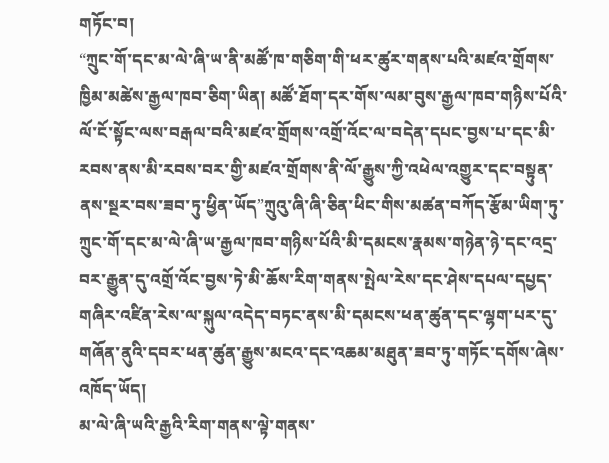གཏོང་བ།
“ཀྲུང་གོ་དང་མ་ལེ་ཞི་ཡ་ནི་མཚོ་ཁ་གཅིག་གི་ཕར་ཚུར་གནས་པའི་མཛའ་གྲོགས་ཁྱིམ་མཚེས་རྒྱལ་ཁབ་ཅིག་ཡིན། མཚོ་ཐོག་དར་གོས་ལམ་བུས་རྒྱལ་ཁབ་གཉིས་པོའི་ལོ་ངོ་སྟོང་ལས་བརྒལ་བའི་མཛའ་གྲོགས་འགྲོ་འོང་ལ་བདེན་དཔང་བྱས་པ་དང་མི་རབས་ནས་མི་རབས་བར་གྱི་མཛའ་གྲོགས་ནི་ལོ་རྒྱུས་ཀྱི་འཕེལ་འགྱུར་དང་བསྟུན་ནས་སྔར་བས་ཟབ་ཏུ་ཕྱིན་ཡོད”ཀྲུའུ་ཞི་ཞི་ཅིན་ཕིང་གིས་མཚན་བཀོད་རྩོམ་ཡིག་ཏུ་ཀྲུང་གོ་དང་མ་ལེ་ཞི་ཡ་རྒྱལ་ཁབ་གཉིས་པོའི་མི་དམངས་རྣམས་གཉེན་ཉེ་དང་འདྲ་བར་རྒྱུན་དུ་འགྲོ་འོང་བྱས་ཏེ་མི་ཆོས་རིག་གནས་སྤེལ་རེས་དང་ཤེས་དཔལ་དཔྱད་གཞིར་འཛིན་རེས་ལ་སྐུལ་འདེད་བཏང་ནས་མི་དམངས་ཕན་ཚུན་དང་ལྷག་པར་དུ་གཞོན་ནུའི་དབར་ཕན་ཚུན་རྒྱུས་མངའ་དང་འཆམ་མཐུན་ཟབ་ཏུ་གཏོང་དགོས་ཞེས་འཁོད་ཡོད།
མ་ལེ་ཞི་ཡའི་རྒྱའི་རིག་གནས་ལྟེ་གནས་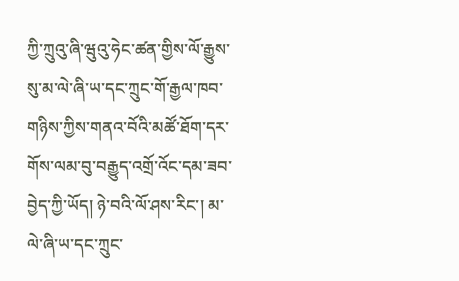ཀྱི་ཀྲུའུ་ཞི་ཝུའུ་ཧེང་ཚན་གྱིས་ལོ་རྒྱུས་སུ་མ་ལེ་ཞི་ཡ་དང་ཀྲུང་གོ་རྒྱལ་ཁབ་གཉིས་ཀྱིས་གནའ་བོའི་མཚོ་ཐོག་དར་གོས་ལམ་བུ་བརྒྱུད་འགྲོ་འོང་དམ་ཟབ་བྱེད་ཀྱི་ཡོད། ཉེ་བའི་ལོ་ཤས་རིང་། མ་ལེ་ཞི་ཡ་དང་ཀྲུང་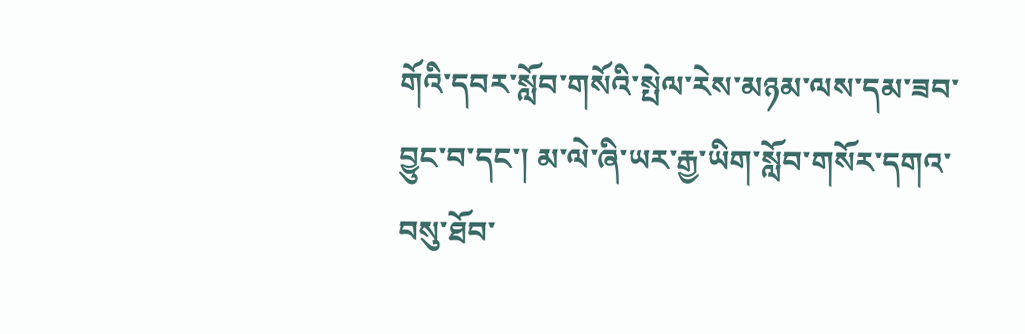གོའི་དབར་སློབ་གསོའི་སྤེལ་རེས་མཉམ་ལས་དམ་ཟབ་བྱུང་བ་དང་། མ་ལེ་ཞི་ཡར་རྒྱ་ཡིག་སློབ་གསོར་དགའ་བསུ་ཐོབ་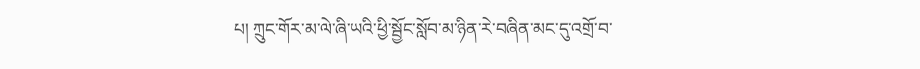པ། ཀྲུང་གོར་མ་ལེ་ཞི་ཡའི་ཕྱི་སྦྱོང་སློབ་མ་ཉིན་རེ་བཞིན་མང་དུ་འགྲོ་བ་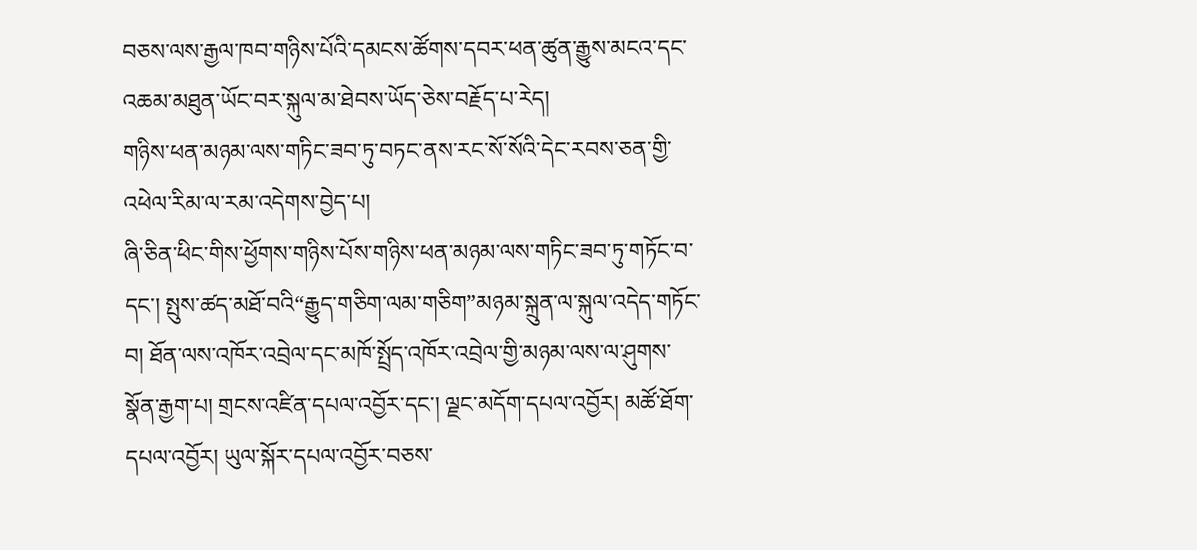བཅས་ལས་རྒྱལ་ཁབ་གཉིས་པོའི་དམངས་ཚོགས་དབར་ཕན་ཚུན་རྒྱུས་མངའ་དང་འཆམ་མཐུན་ཡོང་བར་སྐུལ་མ་ཐེབས་ཡོད་ཅེས་བརྗོད་པ་རེད།
གཉིས་ཕན་མཉམ་ལས་གཏིང་ཟབ་ཏུ་བཏང་ནས་རང་སོ་སོའི་དེང་རབས་ཅན་གྱི་འཕེལ་རིམ་ལ་རམ་འདེགས་བྱེད་པ།
ཞི་ཅིན་ཕིང་གིས་ཕྱོགས་གཉིས་པོས་གཉིས་ཕན་མཉམ་ལས་གཏིང་ཟབ་ཏུ་གཏོང་བ་དང་། སྤུས་ཚད་མཐོ་བའི“རྒྱུད་གཅིག་ལམ་གཅིག”མཉམ་སྐྲུན་ལ་སྐུལ་འདེད་གཏོང་བ། ཐོན་ལས་འཁོར་འབྲེལ་དང་མཁོ་སྤྲོད་འཁོར་འབྲེལ་གྱི་མཉམ་ལས་ལ་ཤུགས་སྣོན་རྒྱག་པ། གྲངས་འཛིན་དཔལ་འབྱོར་དང་། ལྗང་མདོག་དཔལ་འབྱོར། མཚོ་ཐོག་དཔལ་འབྱོར། ཡུལ་སྐོར་དཔལ་འབྱོར་བཅས་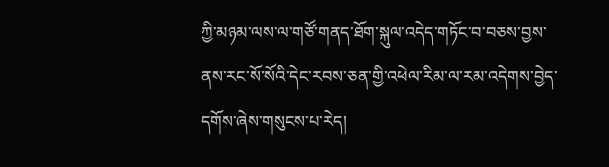ཀྱི་མཉམ་ལས་ལ་གཙོ་གནད་ཐོག་སྐུལ་འདེད་གཏོང་བ་བཅས་བྱས་ནས་རང་སོ་སོའི་དེང་རབས་ཅན་གྱི་འཕེལ་རིམ་ལ་རམ་འདེགས་བྱེད་དགོས་ཞེས་གསུངས་པ་རེད།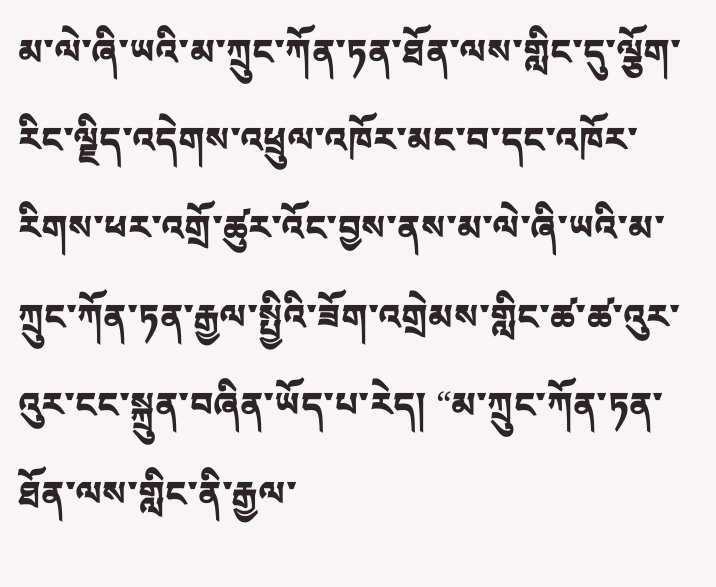མ་ལེ་ཞི་ཡའི་མ་ཀྲུང་ཀོན་ཏན་ཐོན་ལས་གླིང་དུ་ལྕོག་རིང་ལྗིད་འདེགས་འཕྲུལ་འཁོར་མང་བ་དང་འཁོར་རིགས་ཕར་འགྲོ་ཚུར་འོང་བྱས་ནས་མ་ལེ་ཞི་ཡའི་མ་ཀྲུང་ཀོན་ཏན་རྒྱལ་སྤྱིའི་ཟོག་འགྲེམས་གླིང་ཚ་ཚ་འུར་འུར་ངང་སྐྲུན་བཞིན་ཡོད་པ་རེད། “མ་ཀྲུང་ཀོན་ཏན་ཐོན་ལས་གླིང་ནི་རྒྱལ་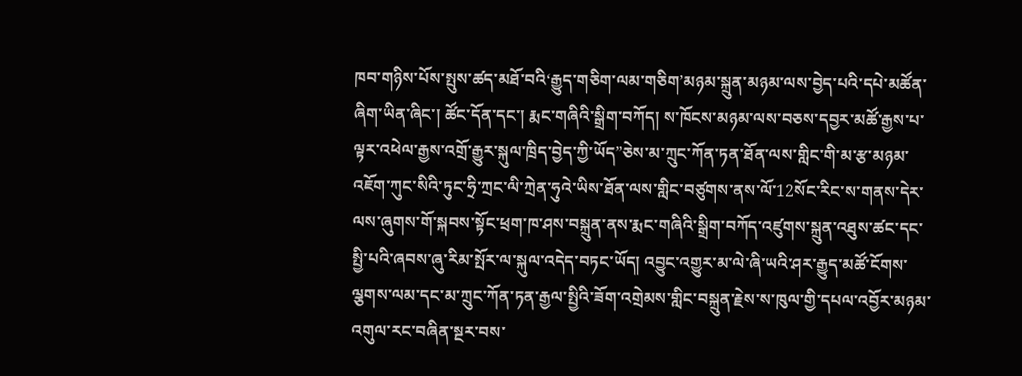ཁབ་གཉིས་པོས་སྤུས་ཚད་མཐོ་བའི‘རྒྱུད་གཅིག་ལམ་གཅིག’མཉམ་སྐྲུན་མཉམ་ལས་བྱེད་པའི་དཔེ་མཚོན་ཞིག་ཡིན་ཞིང་། ཚོང་དོན་དང་། རྨང་གཞིའི་སྒྲིག་བཀོད། ས་ཁོངས་མཉམ་ལས་བཅས་དབྱར་མཚོ་རྒྱས་པ་ལྟར་འཕེལ་རྒྱས་འགྲོ་རྒྱུར་སྐུལ་ཁྲིད་བྱེད་ཀྱི་ཡོད”ཅེས་མ་ཀྲུང་ཀོན་ཏན་ཐོན་ལས་གླིང་གི་མ་རྩ་མཉམ་འཇོག་ཀུང་སིའི་ཏུང་ཧྲི་ཀྲང་ལི་ཀྲེན་ཧུའེ་ཡིས་ཐོན་ལས་གླིང་བཙུགས་ནས་ལོ་12སོང་རིང་ས་གནས་དེར་ལས་ཞུགས་གོ་སྐབས་སྟོང་ཕྲག་ཁ་ཤས་བསྐྲུན་ནས་རྨང་གཞིའི་སྒྲིག་བཀོད་འཛུགས་སྐྲུན་འཐུས་ཚང་དང་སྤྱི་པའི་ཞབས་ཞུ་རིམ་སྤོར་ལ་སྐུལ་འདེད་བཏང་ཡོད། འབྱུང་འགྱུར་མ་ལེ་ཞི་ཡའི་ཤར་རྒྱུད་མཚོ་ངོགས་ལྕགས་ལམ་དང་མ་ཀྲུང་ཀོན་ཏན་རྒྱལ་སྤྱིའི་ཟོག་འགྲེམས་གླིང་བསྐྲུན་རྗེས་ས་ཁུལ་གྱི་དཔལ་འབྱོར་མཉམ་འགུལ་རང་བཞིན་སྔར་བས་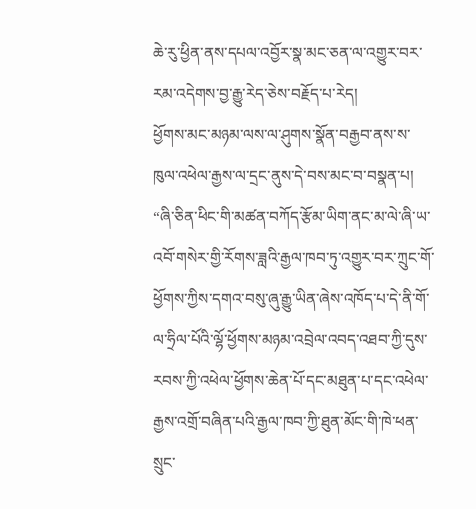ཆེ་རུ་ཕྱིན་ནས་དཔལ་འབྱོར་སྣ་མང་ཅན་ལ་འགྱུར་བར་རམ་འདེགས་བྱ་རྒྱུ་རེད་ཅེས་བརྗོད་པ་རེད།
ཕྱོགས་མང་མཉམ་ལས་ལ་ཤུགས་སྣོན་བརྒྱབ་ནས་ས་ཁུལ་འཕེལ་རྒྱས་ལ་དྲང་ནུས་དེ་བས་མང་བ་བསྣན་པ།
“ཞི་ཅིན་ཕིང་གི་མཚན་བཀོད་རྩོམ་ཡིག་ནང་མ་ལེ་ཞི་ཡ་འབོ་གསེར་གྱི་རོགས་ཟླའི་རྒྱལ་ཁབ་ཏུ་འགྱུར་བར་ཀྲུང་གོ་ཕྱོགས་ཀྱིས་དགའ་བསུ་ཞུ་རྒྱུ་ཡིན་ཞེས་འཁོད་པ་དེ་ནི་གོ་ལ་ཧྲིལ་པོའི་ལྷོ་ཕྱོགས་མཉམ་འབྲེལ་འབད་འཐབ་ཀྱི་དུས་རབས་ཀྱི་འཕེལ་ཕྱོགས་ཆེན་པོ་དང་མཐུན་པ་དང་འཕེལ་རྒྱས་འགྲོ་བཞིན་པའི་རྒྱལ་ཁབ་ཀྱི་ཐུན་མོང་གི་ཁེ་ཕན་སྲུང་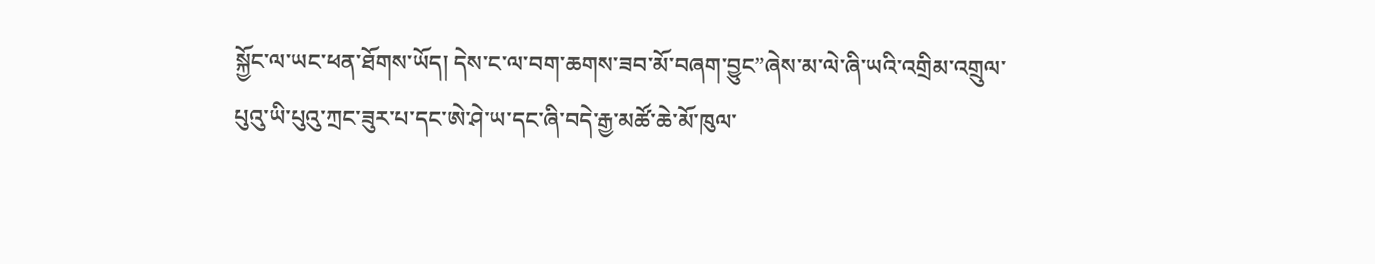སྐྱོང་ལ་ཡང་ཕན་ཐོགས་ཡོད། དེས་ང་ལ་བག་ཆགས་ཟབ་མོ་བཞག་བྱུང”ཞེས་མ་ལེ་ཞི་ཡའི་འགྲིམ་འགྲུལ་པུའུ་ཡི་པུའུ་ཀྲང་ཟུར་པ་དང་ཨེ་ཤེ་ཡ་དང་ཞི་བདེ་རྒྱ་མཚོ་ཆེ་མོ་ཁུལ་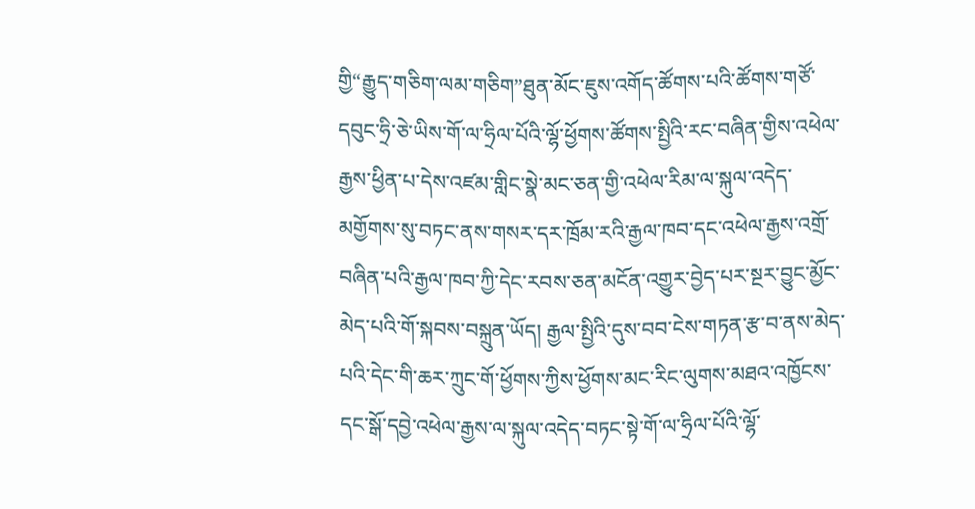གྱི“རྒྱུད་གཅིག་ལམ་གཅིག”ཐུན་མོང་ཇུས་འགོད་ཚོགས་པའི་ཚོགས་གཙོ་དབུང་ཧྲི་ཅེ་ཡིས་གོ་ལ་ཧྲིལ་པོའི་ལྷོ་ཕྱོགས་ཚོགས་སྤྱིའི་རང་བཞིན་གྱིས་འཕེལ་རྒྱས་ཕྱིན་པ་དེས་འཛམ་གླིང་སྣེ་མང་ཅན་གྱི་འཕེལ་རིམ་ལ་སྐུལ་འདེད་མགྱོགས་སུ་བཏང་ནས་གསར་དར་ཁྲོམ་རའི་རྒྱལ་ཁབ་དང་འཕེལ་རྒྱས་འགྲོ་བཞིན་པའི་རྒྱལ་ཁབ་ཀྱི་དེང་རབས་ཅན་མངོན་འགྱུར་བྱེད་པར་སྔར་བྱུང་མྱོང་མེད་པའི་གོ་སྐབས་བསྐྲུན་ཡོད། རྒྱལ་སྤྱིའི་དུས་བབ་ངེས་གཏན་རྩ་བ་ནས་མེད་པའི་དེང་གི་ཆར་ཀྲུང་གོ་ཕྱོགས་ཀྱིས་ཕྱོགས་མང་རིང་ལུགས་མཐའ་འཁྱོངས་དང་སྒོ་དབྱེ་འཕེལ་རྒྱས་ལ་སྐུལ་འདེད་བཏང་སྟེ་གོ་ལ་ཧྲིལ་པོའི་ལྷོ་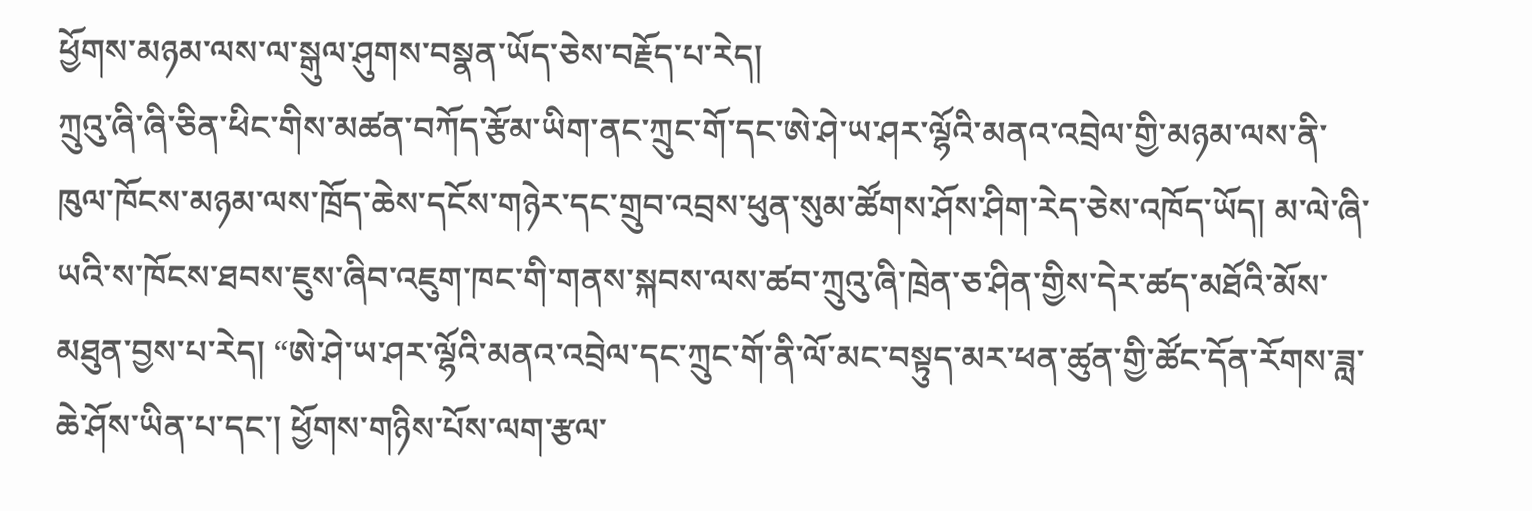ཕྱོགས་མཉམ་ལས་ལ་སྒུལ་ཤུགས་བསྣན་ཡོད་ཅེས་བརྗོད་པ་རེད།
ཀྲུའུ་ཞི་ཞི་ཅིན་ཕིང་གིས་མཚན་བཀོད་རྩོམ་ཡིག་ནང་ཀྲུང་གོ་དང་ཨེ་ཤེ་ཡ་ཤར་ལྷོའི་མནའ་འབྲེལ་གྱི་མཉམ་ལས་ནི་ཁུལ་ཁོངས་མཉམ་ལས་ཁྲོད་ཆེས་དངོས་གཉེར་དང་གྲུབ་འབྲས་ཕུན་སུམ་ཚོགས་ཤོས་ཤིག་རེད་ཅེས་འཁོད་ཡོད། མ་ལེ་ཞི་ཡའི་ས་ཁོངས་ཐབས་ཇུས་ཞིབ་འཇུག་ཁང་གི་གནས་སྐབས་ལས་ཚབ་ཀྲུའུ་ཞི་ཁྲེན་ཅ་ཤིན་གྱིས་དེར་ཚད་མཐོའི་མོས་མཐུན་བྱས་པ་རེད། “ཨེ་ཤེ་ཡ་ཤར་ལྷོའི་མནའ་འབྲེལ་དང་ཀྲུང་གོ་ནི་ལོ་མང་བསྟུད་མར་ཕན་ཚུན་གྱི་ཚོང་དོན་རོགས་ཟླ་ཆེ་ཤོས་ཡིན་པ་དང་། ཕྱོགས་གཉིས་པོས་ལག་རྩལ་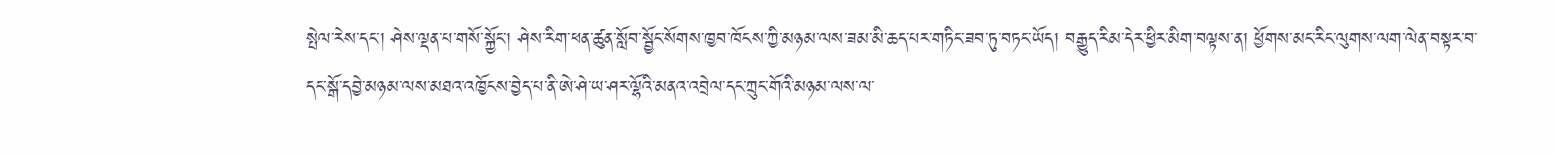སྤེལ་རེས་དང་། ཤེས་ལྡན་པ་གསོ་སྐྱོང་། ཤེས་རིག་ཕན་ཚུན་སློབ་སྦྱོང་སོགས་ཁྱབ་ཁོངས་ཀྱི་མཉམ་ལས་ཟམ་མི་ཆད་པར་གཏིང་ཟབ་ཏུ་བཏང་ཡོད། བརྒྱུད་རིམ་དེར་ཕྱིར་མིག་བལྟས་ན། ཕྱོགས་མང་རིང་ལུགས་ལག་ལེན་བསྟར་བ་དང་སྒོ་དབྱེ་མཉམ་ལས་མཐའ་འཁྱོངས་བྱེད་པ་ནི་ཨེ་ཤེ་ཡ་ཤར་ལྷོའི་མནའ་འབྲེལ་དང་ཀྲུང་གོའི་མཉམ་ལས་ལ་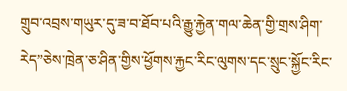གྲུབ་འབྲས་གཡུར་དུ་ཟ་བ་ཐོབ་པའི་རྒྱུ་རྐྱེན་གལ་ཆེན་གྱི་གྲས་ཤིག་རེད”ཅེས་ཁྲེན་ཅ་ཤིན་གྱིས་ཕྱོགས་རྐྱང་རིང་ལུགས་དང་སྲུང་སྐྱོང་རིང་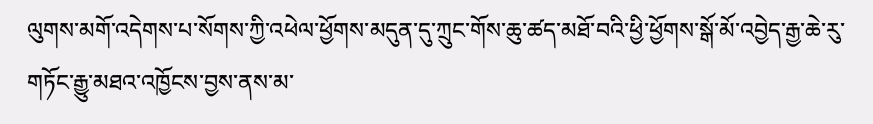ལུགས་མགོ་འདེགས་པ་སོགས་ཀྱི་འཕེལ་ཕྱོགས་མདུན་དུ་ཀྲུང་གོས་ཆུ་ཚད་མཐོ་བའི་ཕྱི་ཕྱོགས་སྒོ་མོ་འབྱེད་རྒྱ་ཆེ་རུ་གཏོང་རྒྱུ་མཐའ་འཁྱོངས་བྱས་ནས་མ་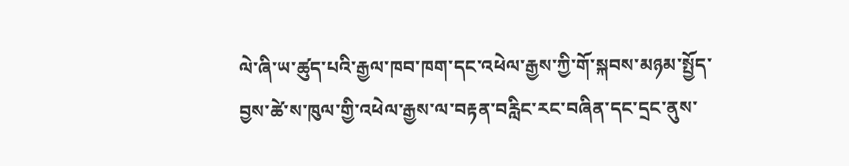ལེ་ཞི་ཡ་ཚུད་པའི་རྒྱལ་ཁབ་ཁག་དང་འཕེལ་རྒྱས་ཀྱི་གོ་སྐབས་མཉམ་སྤྱོད་བྱས་ཚེ་ས་ཁུལ་གྱི་འཕེལ་རྒྱས་ལ་བརྟན་བརླིང་རང་བཞིན་དང་དྲང་ནུས་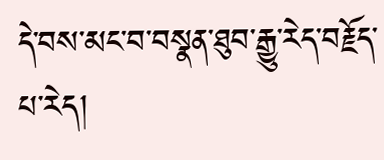དེ་བས་མང་བ་བསྣན་ཐུབ་རྒྱུ་རེད་བརྗོད་པ་རེད།